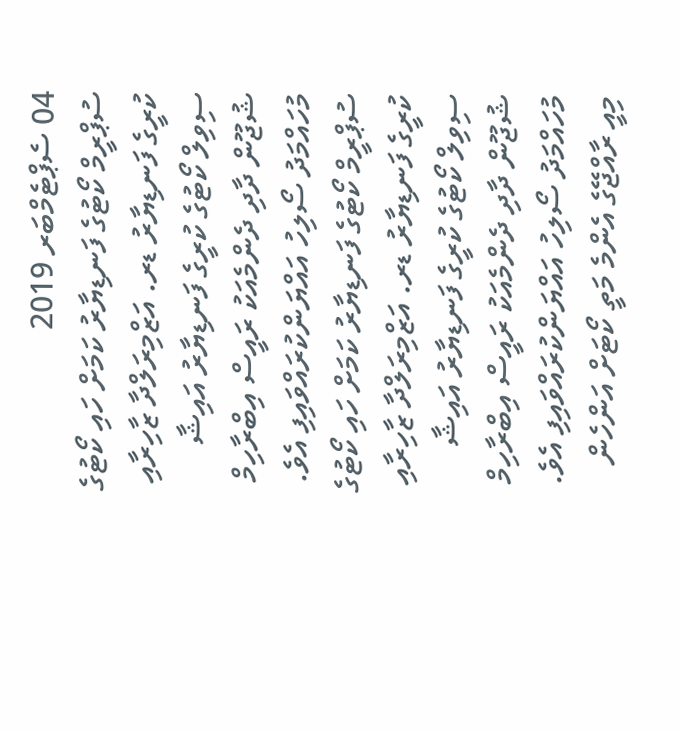04 ސެޕްޓެމްބަރ 2019
ސުޕްރީމް ކޯޓުގެ ފަނޑިޔާރު ކަމަށް ހައި ކޯޓުގެ ކުރީގެ ފަނޑިޔާރު ޑރ. އަޒްމިރަލްދާ ޒާހިރާއި ސިވިލް ކޯޓުގެ ކުރީގެ ފަނޑިޔާރު އައިޝާ ޝުޖޫން ދާދި ދެންމެއަކު ރައީސް އިބްރާހިމް މުހައްމަދު ސޯލިހު އައްޔަންކުރައްވައިފި އެވެ.
ސުޕްރީމް ކޯޓުގެ ފަނޑިޔާރު ކަމަށް ހައި ކޯޓުގެ ކުރީގެ ފަނޑިޔާރު ޑރ. އަޒްމިރަލްދާ ޒާހިރާއި ސިވިލް ކޯޓުގެ ކުރީގެ ފަނޑިޔާރު އައިޝާ ޝުޖޫން ދާދި ދެންމެއަކު ރައީސް އިބްރާހިމް މުހައްމަދު ސޯލިހު އައްޔަންކުރައްވައިފި އެވެ.
މިއީ ރާއްޖޭގެ އެންމެ މަތީ ކޯޓަށް އަންހެން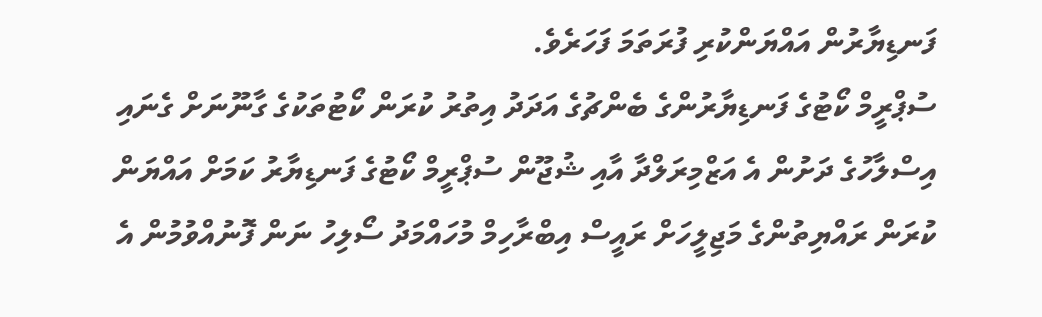ފަނޑިޔާރުން އައްޔަންކުރި ފުރަތަމަ ފަހަރެވެ.
ސުޕްރީމް ކޯޓުގެ ފަނޑިޔާރުންގެ ބެންޗުގެ އަދަދު އިތުރު ކުރަން ކޯޓުތަކުގެ ގާނޫނަށް ގެނައި އިސްލާހުގެ ދަށުން އެ އަޒްމިރަލްދާ އާއި ޝުޖޫން ސުޕްރީމް ކޯޓުގެ ފަނޑިޔާރު ކަމަށް އައްޔަން ކުރަން ރައްޔިތުންގެ މަޖިލީހަށް ރައީސް އިބްރާހިމް މުހައްމަދު ސޯލިހު ނަން ފޮނުއްވުމުން އެ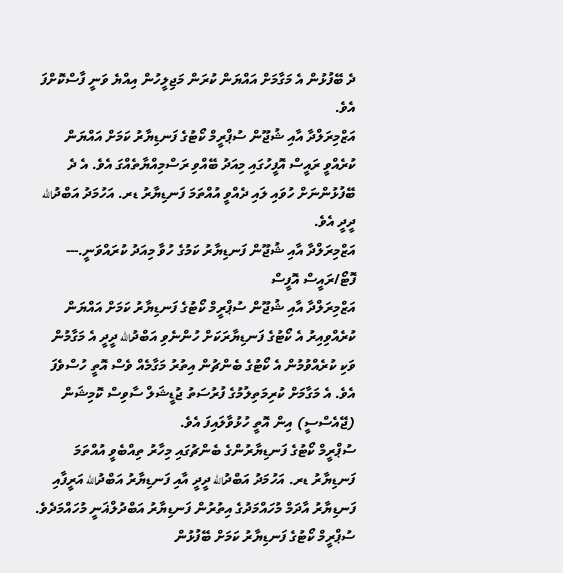ދެ ބޭފުޅުން އެ މަގާމަށް އައްޔަން ކުރަން މަޖިލީހުން އިއްޔެ ވަނީ ފާސްކޮށްފަ އެވެ.
އަޒްމިރަލްދާ އާއި ޝުޖޫން ސުޕްރީމް ކޯޓުގެ ފަނޑިޔާރު ކަމަށް އައްޔަން ކުރެއްވީ ރައީސް އޮފީހުގައި މިއަދު ބޭއްވި ރަސްމިއްޔާތެއްގަ އެވެ. އެ ދެ ބޭފުޅުންނަށް ހުވައި ލައި ދެއްވީ އުއްތަމަ ފަނޑިޔާރު ޑރ. އަހުމަދު އަބްދުالله ދީދީ އެވެ.
އަޒްމިރަލްދާ އާއި ޝުޖޫން ފަނޑިޔާރު ކަމުގެ ހުވާ މިއަދު ކުރައްވަނީ.--- ފޮޓޯ/ރައީސް އޮފީސް
އަޒްމިރަލްދާ އާއި ޝުޖޫން ސުޕްރީމް ކޯޓުގެ ފަނޑިޔާރު ކަމަށް އައްޔަން ކުރެއްވިއިރު އެ ކޯޓުގެ ފަނޑިޔާރަކަށް ހުންނެވި އަބްދުالله ދީދީ އެ މަގާމުން ވަކި ކުރެއްވުމުން އެ ކޯޓުގެ ބެންޗުން އިތުރު މަގާމެއް ވެސް އޮތީ ހުސްވެފަ އެވެ. އެ މަގާމަށް ކުރިމަތިލުމުގެ ފުރުސަތު ޖުޑީޝަލް ސާވިސް ކޮމިޝަން (ޖޭއެސްސީ) އިން އޮތީ ހުޅުވާލައިފަ އެވެ.
ސުޕްރީމް ކޯޓުގެ ފަނޑިޔާރުންގެ ބެންޗުގައި މިހާރު ތިއްބެވީ އުއްތަމަ ފަނޑިޔާރު ޑރ. އަހުމަދު އަބްދުالله ދީދީ އާއި ފަނޑިޔާރު އަބްދުالله އަރީފާއި ފަނޑިޔާރު އާދަމް މުހައްމަދުގެ އިތުރުން ފަނޑިޔާރު އަބްދުލްޣަނީ މުހައްމަދެވެ.
ސުޕްރީމް ކޯޓުގެ ފަނޑިޔާރު ކަމަށް ބޭފުޅުން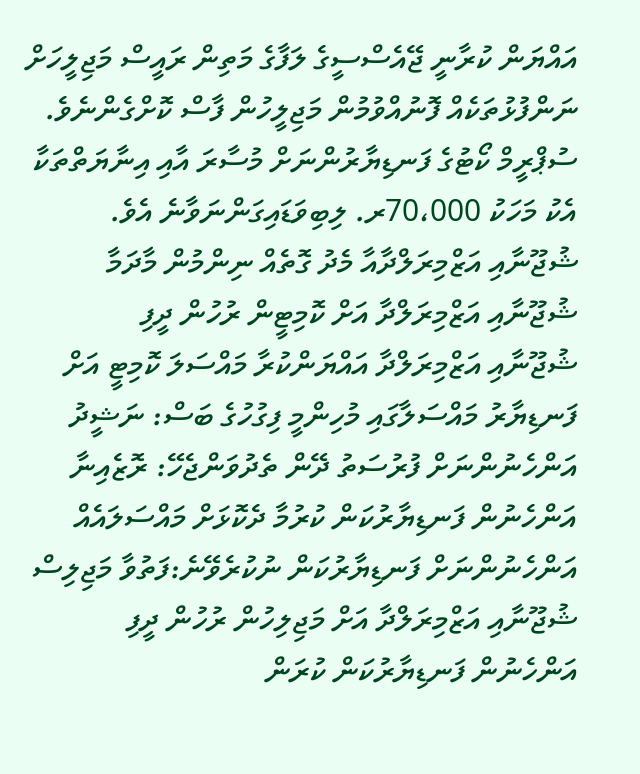އައްޔަން ކުރާނީ ޖޭއެސްސީގެ ލަފާގެ މަތިން ރައީސް މަޖިލީހަށް ނަންފުޅުތަކެއް ފޮނުއްވުމުން މަޖިލީހުން ފާސް ކޮށްގެންނެވެ. ސުޕްރީމް ކޯޓުގެ ފަނޑިޔާރުންނަށް މުސާރަ އާއި އިނާޔަތްތަކާ އެކު މަހަކު 70،000ރ. ލިބިވަޑައިގަންނަވާނެ އެވެ.
ޝުޖޫނާއި އަޒްމިރަލްދާއާ މެދު ގޮތެއް ނިންމުން މާދަމާ
ޝުޖޫނާއި އަޒްމިރަލްދާ އަށް ކޮމިޓީން ރުހުން ދީފި
ޝުޖޫނާއި އަޒްމިރަލްދާ އައްޔަންކުރާ މައްސަލަ ކޮމިޓީ އަށް
ފަނޑިޔާރު މައްސަލާގައި މުހިންމީ ފިގުހުގެ ބަސް: ނަޝީދު
އަންހެނުންނަށް ފުރުސަތު ދޭން ތެދުވަންޖެހޭ: ރޮޒެއިނާ
އަންހެނުން ފަނޑިޔާރުކަން ކުރުމާ ދެކޮޅަށް މައްސަލައެއް
އަންހެނުންނަށް ފަނޑިޔާރުކަން ނުކުރެވޭނެ:ފަތުވާ މަޖިލިސް
ޝުޖޫނާއި އަޒްމިރަލްދާ އަށް މަޖިލިހުން ރުހުން ދީފި
އަންހެނުން ފަނޑިޔާރުކަން ކުރަން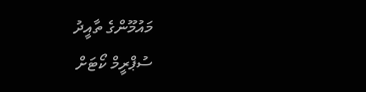މައުމޫންގެ ތާއީދު
ސުޕްރީމް ކޯޓަށް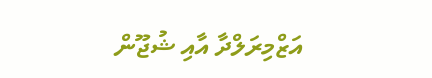އަޒްމިރަލްދާ އާއި ޝުޖޫން